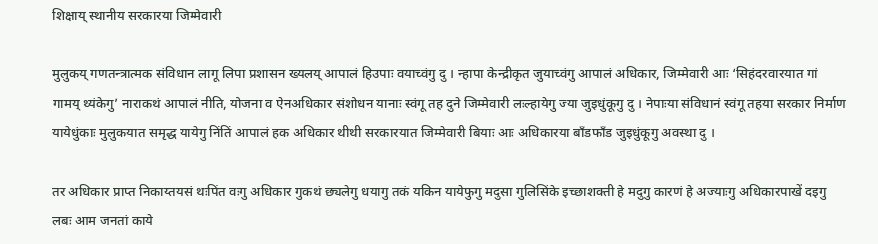शिक्षाय् स्थानीय सरकारया जिम्मेवारी

मुलुकय् गणतन्त्रात्मक संविधान लागू लिपा प्रशासन ख्यलय् आपालं हिउपाः वयाच्वंगु दु । न्हापा केन्द्रीकृत जुयाच्वंगु आपालं अधिकार, जिम्मेवारी आः ‘सिहंदरवारयात गां गामय् थ्यंकेगु’ नाराकथं आपालं नीति, योजना व ऐनअधिकार संशोधन यानाः स्वंगू तह दुने जिम्मेवारी लःल्हायेगु ज्या जुइधुंकूगु दु । नेपाःया संविधानं स्वंगू तहया सरकार निर्माण यायेधुंकाः मुलुकयात समृद्ध यायेगु निंतिं आपालं हक अधिकार थीथी सरकारयात जिम्मेवारी बियाः आः अधिकारया बाँडफाँड जुइधुंकूगु अवस्था दु ।

तर अधिकार प्राप्त निकाय्तयसं थःपिंत वःगु अधिकार गुकथं छ्यलेगु धयागु तकं यकिन यायेफुगु मदुसा गुलिसिंके इच्छाशक्ती हे मदुगु कारणं हे अज्याःगु अधिकारपाखें दइगु लबः आम जनतां काये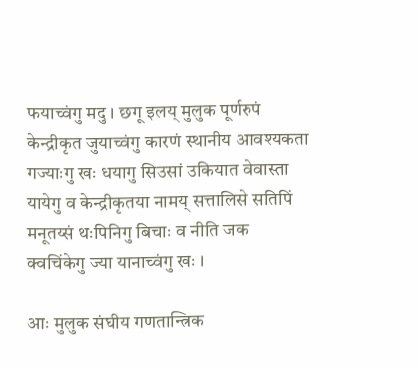फयाच्वंगु मदु । छगू इलय् मुलुक पूर्णरुपं केन्द्रीकृत जुयाच्वंगु कारणं स्थानीय आवश्यकता गज्याःगु खः धयागु सिउसां उकियात वेवास्ता यायेगु व केन्द्रीकृतया नामय् सत्तालिसे सतिपिं मनूतय्सं थःपिनिगु बिचाः व नीति जक क्वचिंकेगु ज्या यानाच्वंगु खः ।

आः मुलुक संघीय गणतान्त्रिक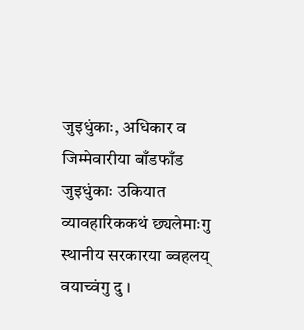जुइधुंकाः, अधिकार व जिम्मेवारीया बाँडफाँड जुइधुंकाः उकियात व्यावहारिककथं छ्यलेमाःगु स्थानीय सरकारया ब्वहलय् वयाच्वंगु दु ।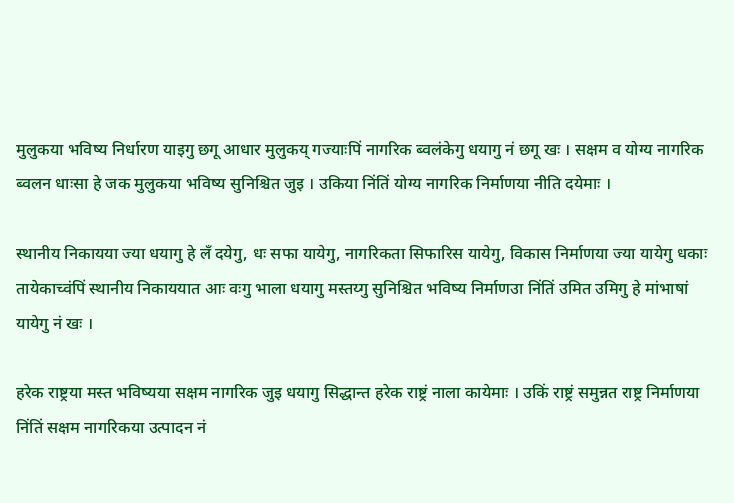मुलुकया भविष्य निर्धारण याइगु छगू आधार मुलुकय् गज्याःपिं नागरिक ब्वलंकेगु धयागु नं छगू खः । सक्षम व योग्य नागरिक ब्वलन धाःसा हे जक मुलुकया भविष्य सुनिश्चित जुइ । उकिया निंतिं योग्य नागरिक निर्माणया नीति दयेमाः ।

स्थानीय निकायया ज्या धयागु हे लँ दयेगु, धः सफा यायेगु, नागरिकता सिफारिस यायेगु, विकास निर्माणया ज्या यायेगु धकाः तायेकाच्वंपिं स्थानीय निकाययात आः वःगु भाला धयागु मस्तय्गु सुनिश्चित भविष्य निर्माणउा निंतिं उमित उमिगु हे मांभाषां यायेगु नं खः ।

हरेक राष्ट्रया मस्त भविष्यया सक्षम नागरिक जुइ धयागु सिद्धान्त हरेक राष्ट्रं नाला कायेमाः । उकिं राष्ट्रं समुन्नत राष्ट्र निर्माणया निंतिं सक्षम नागरिकया उत्पादन नं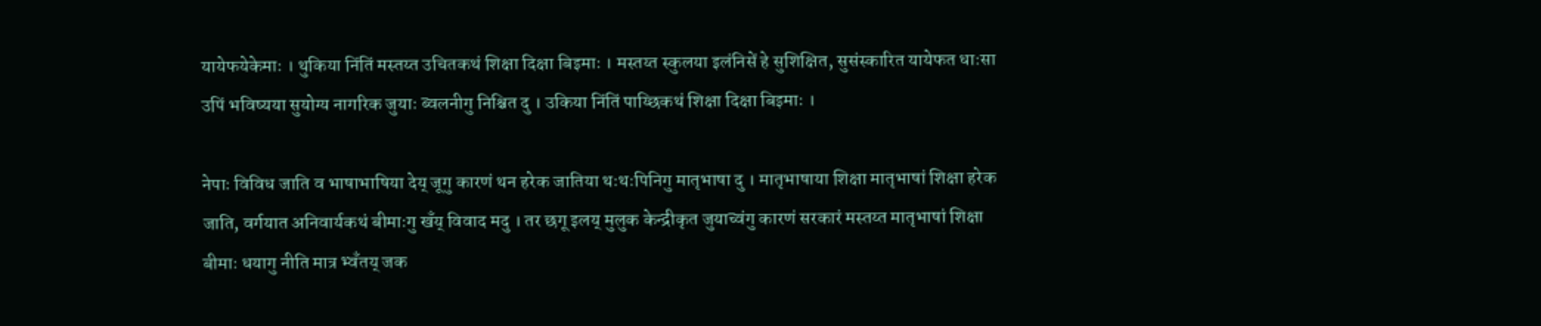यायेफयेकेमाः । थुकिया निंतिं मस्तय्त उचितकथं शिक्षा दिक्षा बिइमाः । मस्तय्त स्कुलया इलंनिसें हे सुशिक्षित, सुसंस्कारित यायेफत धाःसा उपिं भविष्यया सुयोग्य नागरिक जुयाः ब्वलनीगु निश्चित दु । उकिया निंतिं पाय्छिकथं शिक्षा दिक्षा बिइमाः ।

नेपाः विविध जाति व भाषाभाषिया देय् जूगु कारणं थन हरेक जातिया थःथःपिनिगु मातृभाषा दु । मातृभाषाया शिक्षा मातृभाषां शिक्षा हरेक जाति, वर्गयात अनिवार्यकथं बीमाःगु खँय् विवाद मदु । तर छगू इलय् मुलुक केन्द्रीकृत जुयाच्वंगु कारणं सरकारं मस्तय्त मातृभाषां शिक्षा बीमाः धयागु नीति मात्र भ्वँतय् जक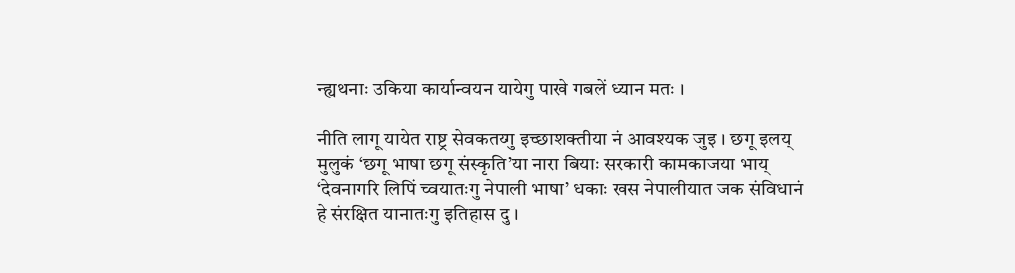न्ह्यथनाः उकिया कार्यान्वयन यायेगु पाखे गबलें ध्यान मतः ।

नीति लागू यायेत राष्ट्र सेवकतय्गु इच्छाशक्तीया नं आवश्यक जुइ । छगू इलय् मुलुकं ‘छगू भाषा छगू संस्कृति’या नारा बियाः सरकारी कामकाजया भाय् ‘देवनागरि लिपिं च्वयातःगु नेपाली भाषा’ धकाः खस नेपालीयात जक संविधानं हे संरक्षित यानातःगु इतिहास दु ।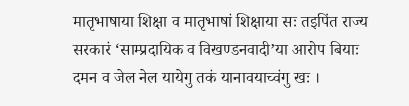मातृभाषाया शिक्षा व मातृभाषां शिक्षाया सः तइपिंत राज्य सरकारं ‘साम्प्रदायिक व विखण्डनवादी’या आरोप बियाः दमन व जेल नेल यायेगु तकं यानावयाच्वंगु खः ।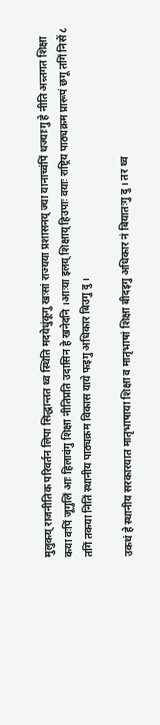मुलुकय् राजनीतिक परिवर्तन लिपा सिद्धान्तत थ्व स्थिति मदयेधुंकूगु खःसां राज्यया प्रशासनय् ज्या यानाच्वंपिं थज्याःगु हे नीति अन्र्तगत शिक्षा कया वःपिं जूगुलिं आः हिलावंगु शिक्षा नीतिप्रति उदासिन हे खनेदनि ।आःया इलय् शिक्षाय् हिउपाः वयाः राष्ट्रिय पाठ्यक्रम प्रारूपं छगू तगिं निसें ८ तगिं तकया नितिं स्थानीय पाठ्यक्रम विकास याये फइगु अधिकार बिउगु दु ।

उकथं हे स्थानीय सरकारयात मातृभाषाया शिक्षा व मातृभाषां शिक्षा बीदइगु अधिकार नं बियातःगु दु । तर थ्व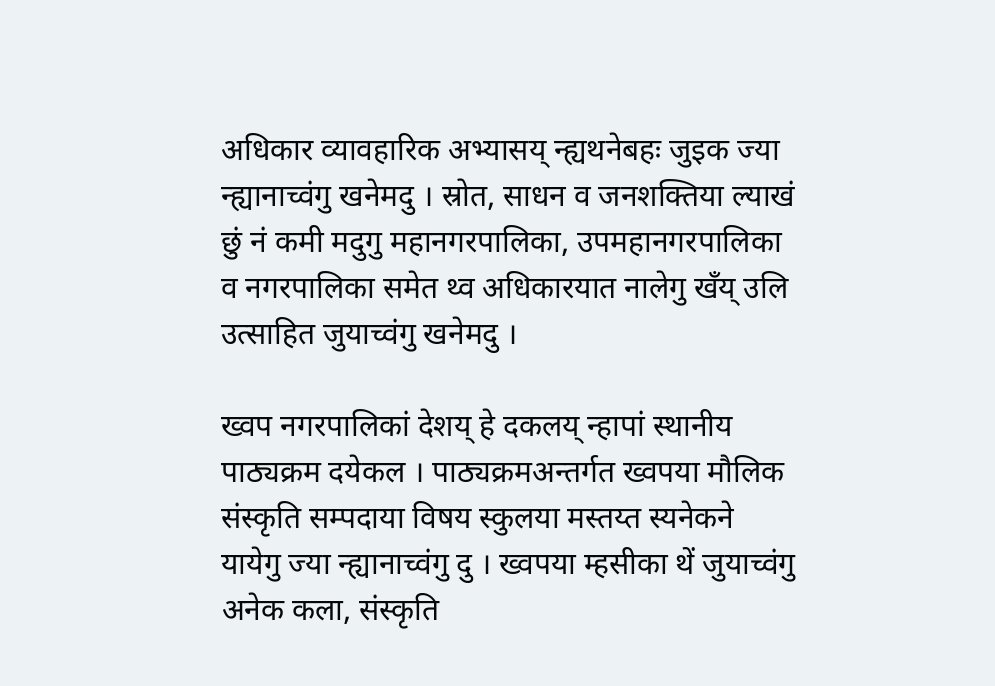अधिकार व्यावहारिक अभ्यासय् न्ह्यथनेबहः जुइक ज्या न्ह्यानाच्वंगु खनेमदु । स्रोत, साधन व जनशक्तिया ल्याखं छुं नं कमी मदुगु महानगरपालिका, उपमहानगरपालिका व नगरपालिका समेत थ्व अधिकारयात नालेगु खँय् उलि उत्साहित जुयाच्वंगु खनेमदु ।

ख्वप नगरपालिकां देशय् हे दकलय् न्हापां स्थानीय पाठ्यक्रम दयेकल । पाठ्यक्रमअन्तर्गत ख्वपया मौलिक संस्कृति सम्पदाया विषय स्कुलया मस्तय्त स्यनेकने यायेगु ज्या न्ह्यानाच्वंगु दु । ख्वपया म्हसीका थें जुयाच्वंगु अनेक कला, संस्कृति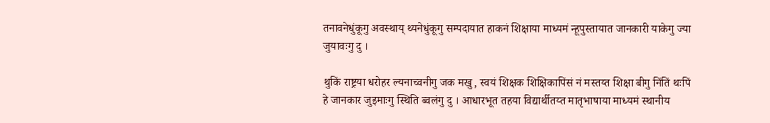तनावनेधुंकूगु अवस्थाय् थ्यनेधुंकूगु सम्पदायात हाकनं शिक्षाया माध्यमं न्हूपुस्तायात जानकारी याकेगु ज्या जुयावःगु दु ।

थुकिं राष्ट्रया धरोहर ल्यनाच्वनीगु जक मखु, स्वयं शिक्षक शिक्षिकापिंसं नं मस्तय्त शिक्षा बीगु निंतिं थःपिं हे जानकार जुइमाःगु स्थिति ब्वलंगु दु । आधारभूत तहया विद्यार्थीतय्त मातृभाषाया माध्यमं स्थानीय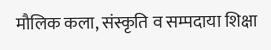मौलिक कला, संस्कृति व सम्पदाया शिक्षा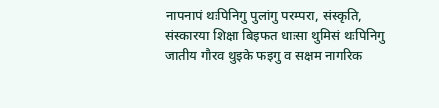नापनापं थःपिनिगु पुलांगु परम्परा, संस्कृति, संस्कारया शिक्षा बिइफत धाःसा थुमिसं थःपिनिगु जातीय गौरव थुइके फइगु व सक्षम नागरिक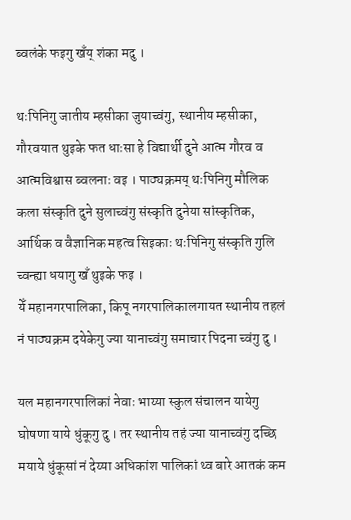ब्वलंके फइगु खँय् शंका मदु ।

थःपिनिगु जातीय म्हसीका जुयाच्वंगु, स्थानीय म्हसीका, गौरवयात थुइके फत धाःसा हे विद्यार्थी दुने आत्म गौरव व आत्मविश्वास ब्वलनाः वइ । पाठ्यक्रमय् थःपिनिगु मौलिक कला संस्कृति दुने सुलाच्वंगु संस्कृति दुनेया सांस्कृतिक, आर्थिक व वैज्ञानिक महत्व सिइकाः थःपिनिगु संस्कृति गुलि च्वन्ह्या धयागु खँ थुइके फइ ।
येँ महानगरपालिका, किपू नगरपालिकालगायत स्थानीय तहलं नं पाठ्यक्रम दयेकेगु ज्या यानाच्वंगु समाचार पिदना च्वंगु दु ।

यल महानगरपालिकां नेवाः भाय्या स्कुल संचालन यायेगु घोषणा याये धुंकूगु दु । तर स्थानीय तहं ज्या यानाच्वंगु दच्छि मयाये धुंकूसां नं देय्या अधिकांश पालिकां थ्व बारे आतकं कम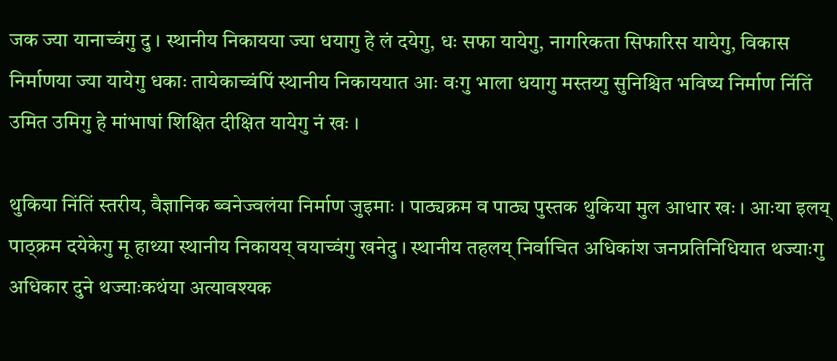जक ज्या यानाच्वंगु दु । स्थानीय निकायया ज्या धयागु हे लं दयेगु, धः सफा यायेगु, नागरिकता सिफारिस यायेगु, विकास निर्माणया ज्या यायेगु धकाः तायेकाच्वंपिं स्थानीय निकाययात आः वःगु भाला धयागु मस्तय्गु सुनिश्चित भविष्य निर्माण निंतिं उमित उमिगु हे मांभाषां शिक्षित दीक्षित यायेगु नं खः ।

थुकिया निंतिं स्तरीय, वैज्ञानिक ब्वनेज्वलंया निर्माण जुइमाः । पाठ्यक्रम व पाठ्य पुस्तक थुकिया मुल आधार खः । आःया इलय् पाठ्क्रम दयेकेगु मू हाथ्या स्थानीय निकायय् वयाच्वंगु खनेदु । स्थानीय तहलय् निर्वाचित अधिकांश जनप्रतिनिधियात थज्याःगु अधिकार दुने थज्याःकथंया अत्यावश्यक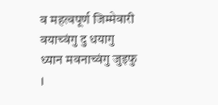व महत्वपूर्ण जिम्मेवारी वयाच्वंगु दु धयागु ध्यान मवनाच्वंगु जुइफु ।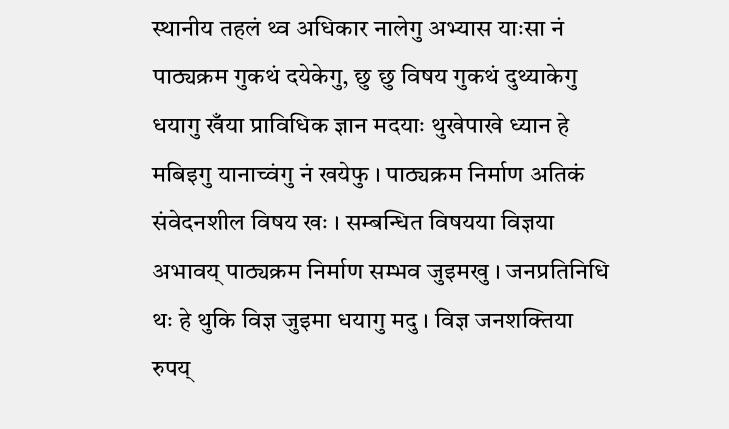स्थानीय तहलं थ्व अधिकार नालेगु अभ्यास याःसा नं पाठ्यक्रम गुकथं दयेकेगु, छु छु विषय गुकथं दुथ्याकेगु धयागु खँया प्राविधिक ज्ञान मदयाः थुखेपाखे ध्यान हे मबिइगु यानाच्वंगु नं खयेफु । पाठ्यक्रम निर्माण अतिकं संवेदनशील विषय खः । सम्बन्धित विषयया विज्ञया अभावय् पाठ्यक्रम निर्माण सम्भव जुइमखु । जनप्रतिनिधि थः हे थुकि विज्ञ जुइमा धयागु मदु । विज्ञ जनशक्तिया रुपय्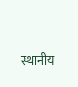स्थानीय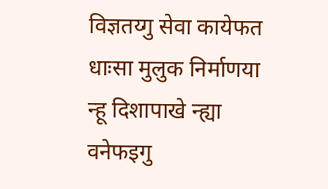विज्ञतय्गु सेवा कायेफत धाःसा मुलुक निर्माणया न्हू दिशापाखे न्ह्या वनेफइगु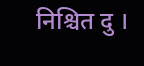निश्चित दु ।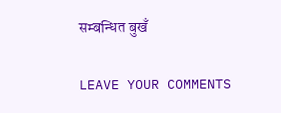सम्बन्धित बुखँ

LEAVE YOUR COMMENTS